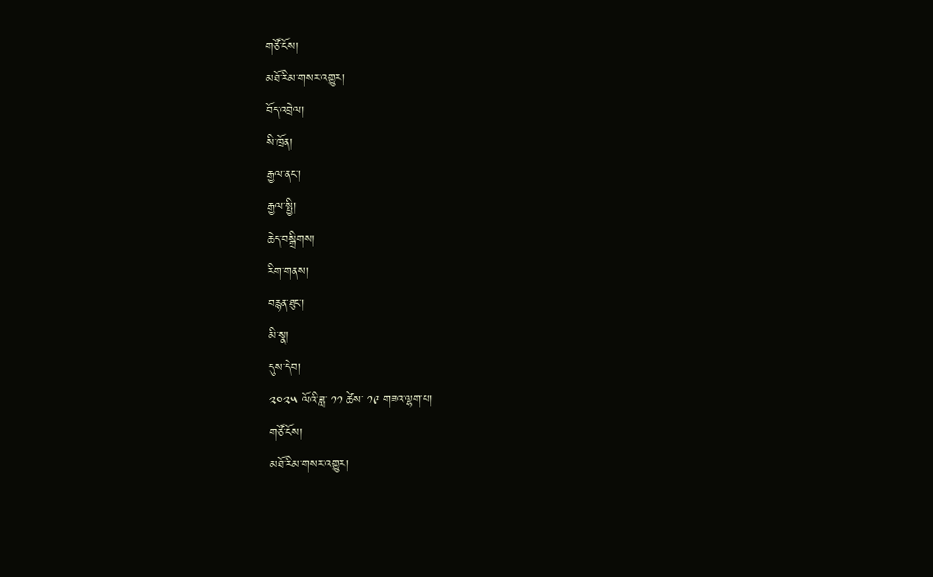གཙོ་ངོས།
མཐོ་རིམ་གསར་འགྱུར།
བོད་འབྲེལ།
སི་ཁྲོན།
རྒྱལ་ནང་།
རྒྱལ་སྤྱི།
ཆེད་བསྒྲིགས།
རིག་གནས།
བརྙན་ཐུང་།
མི་སྣ།
དུས་དེབ།
༢༠༢༥ ལོའི་ཟླ་ ༡༡ ཚེས་ ༡༩ གཟའ་ལྷག་པ།
གཙོ་ངོས།
མཐོ་རིམ་གསར་འགྱུར།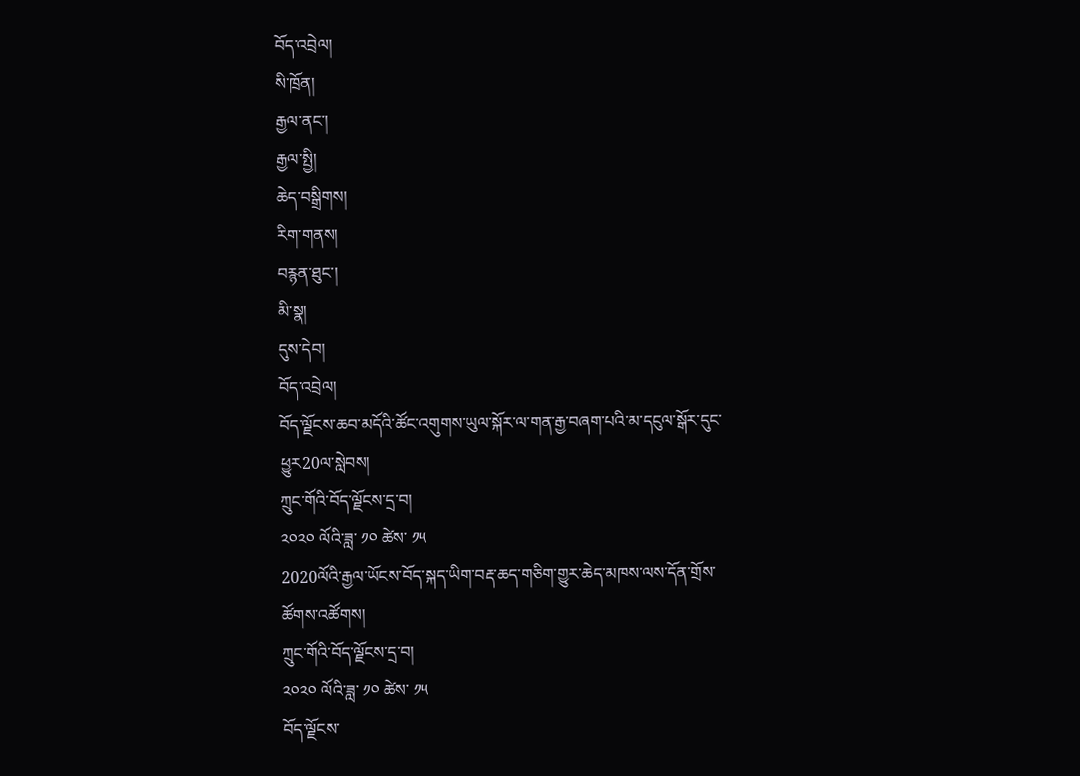བོད་འབྲེལ།
སི་ཁྲོན།
རྒྱལ་ནང་།
རྒྱལ་སྤྱི།
ཆེད་བསྒྲིགས།
རིག་གནས།
བརྙན་ཐུང་།
མི་སྣ།
དུས་དེབ།
བོད་འབྲེལ།
བོད་ལྗོངས་ཆབ་མདོའི་ཚོང་འགུགས་ཡུལ་སྐོར་ལ་གན་རྒྱ་བཞག་པའི་མ་དངུལ་སྒོར་དུང་ཕྱུར20ལ་སླེབས།
ཀྲུང་གོའི་བོད་ལྗོངས་དྲ་བ།
༢༠༢༠ ལོའི་ཟླ་ ༡༠ ཚེས་ ༡༥
2020ལོའི་རྒྱལ་ཡོངས་བོད་སྐད་ཡིག་བརྡ་ཆད་གཅིག་གྱུར་ཆེད་མཁས་ལས་དོན་གྲོས་ཚོགས་འཚོགས།
ཀྲུང་གོའི་བོད་ལྗོངས་དྲ་བ།
༢༠༢༠ ལོའི་ཟླ་ ༡༠ ཚེས་ ༡༥
བོད་ལྗོངས་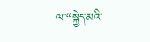ལ་“སྐྱེད་མའི་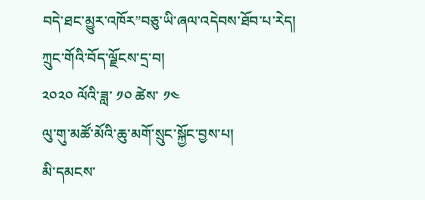བདེ་ཐང་མྱུར་འཁོར”བཅུ་ཡི་ཞལ་འདེབས་ཐོབ་པ་རེད།
ཀྲུང་གོའི་བོད་ལྗོངས་དྲ་བ།
༢༠༢༠ ལོའི་ཟླ་ ༡༠ ཚེས་ ༡༤
ལུ་གུ་མཚོ་མོའི་ཆུ་མགོ་སྲུང་སྐྱོང་བྱས་པ།
མི་དམངས་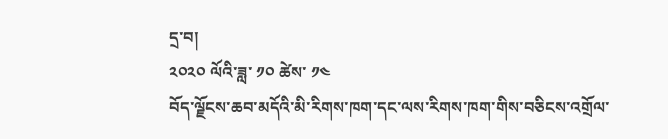དྲ་བ།
༢༠༢༠ ལོའི་ཟླ་ ༡༠ ཚེས་ ༡༤
བོད་ལྗོངས་ཆབ་མདོའི་མི་རིགས་ཁག་དང་ལས་རིགས་ཁག་གིས་བཅིངས་འགྲོལ་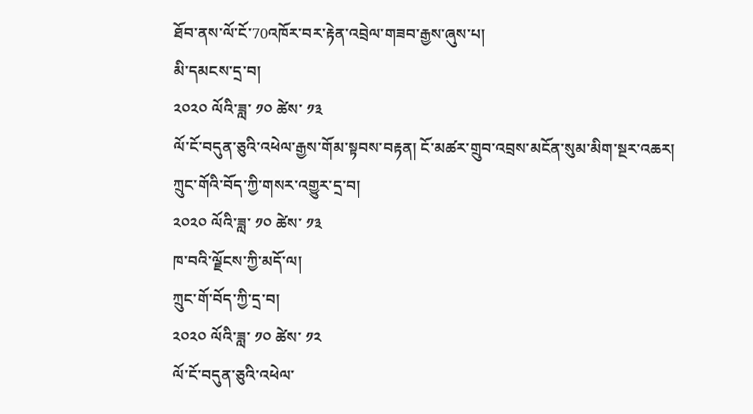ཐོབ་ནས་ལོ་ངོ་70འཁོར་བར་རྟེན་འབྲེལ་གཟབ་རྒྱས་ཞུས་པ།
མི་དམངས་དྲ་བ།
༢༠༢༠ ལོའི་ཟླ་ ༡༠ ཚེས་ ༡༣
ལོ་ངོ་བདུན་ཅུའི་འཕེལ་རྒྱས་གོམ་སྟབས་བརྟན། ངོ་མཚར་གྲུབ་འབྲས་མངོན་སུམ་མིག་སྔར་འཆར།
ཀྲུང་གོའི་བོད་ཀྱི་གསར་འགྱུར་དྲ་བ།
༢༠༢༠ ལོའི་ཟླ་ ༡༠ ཚེས་ ༡༣
ཁ་བའི་ལྗོངས་ཀྱི་མདོ་ལ།
ཀྲུང་གོ་བོད་ཀྱི་དྲ་བ།
༢༠༢༠ ལོའི་ཟླ་ ༡༠ ཚེས་ ༡༢
ལོ་ངོ་བདུན་ཅུའི་འཕེལ་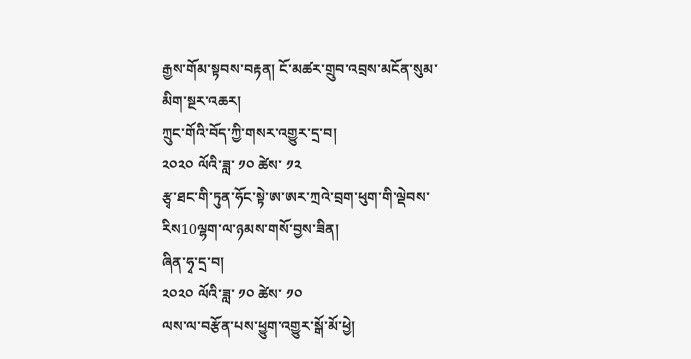རྒྱས་གོམ་སྟབས་བརྟན། ངོ་མཚར་གྲུབ་འབྲས་མངོན་སུམ་མིག་སྔར་འཆར།
ཀྲུང་གོའི་བོད་ཀྱི་གསར་འགྱུར་དྲ་བ།
༢༠༢༠ ལོའི་ཟླ་ ༡༠ ཚེས་ ༡༢
རྩྭ་ཐང་གི་ཏུན་ཧོང་སྟེ་ཨ་ཨར་ཀྲའེ་བྲག་ཕུག་གི་ལྡེབས་རིས10ལྷག་ལ་ཉམས་གསོ་བྱས་ཟིན།
ཞིན་ཧྭ་དྲ་བ།
༢༠༢༠ ལོའི་ཟླ་ ༡༠ ཚེས་ ༡༠
ལས་ལ་བརྩོན་པས་ཕྱུག་འགྱུར་སྒོ་མོ་ཕྱེ།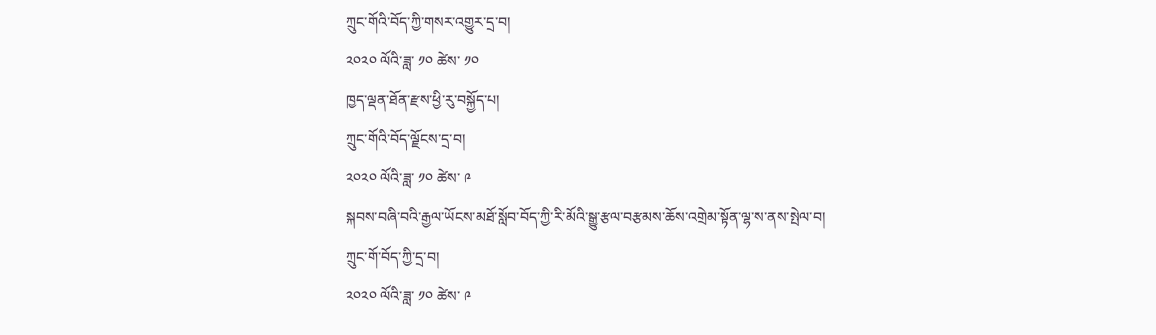ཀྲུང་གོའི་བོད་ཀྱི་གསར་འགྱུར་དྲ་བ།
༢༠༢༠ ལོའི་ཟླ་ ༡༠ ཚེས་ ༡༠
ཁྱད་ལྡན་ཐོན་རྫས་ཕྱི་རུ་བསྐྱོད་པ།
ཀྲུང་གོའི་བོད་ལྗོངས་དྲ་བ།
༢༠༢༠ ལོའི་ཟླ་ ༡༠ ཚེས་ ༩
སྐབས་བཞི་བའི་རྒྱལ་ཡོངས་མཐོ་སློབ་བོད་ཀྱི་རི་མོའི་སྒྱུ་རྩལ་བརྩམས་ཆོས་འགྲེམ་སྟོན་ལྷ་ས་ནས་སྤེལ་བ།
ཀྲུང་གོ་བོད་ཀྱི་དྲ་བ།
༢༠༢༠ ལོའི་ཟླ་ ༡༠ ཚེས་ ༩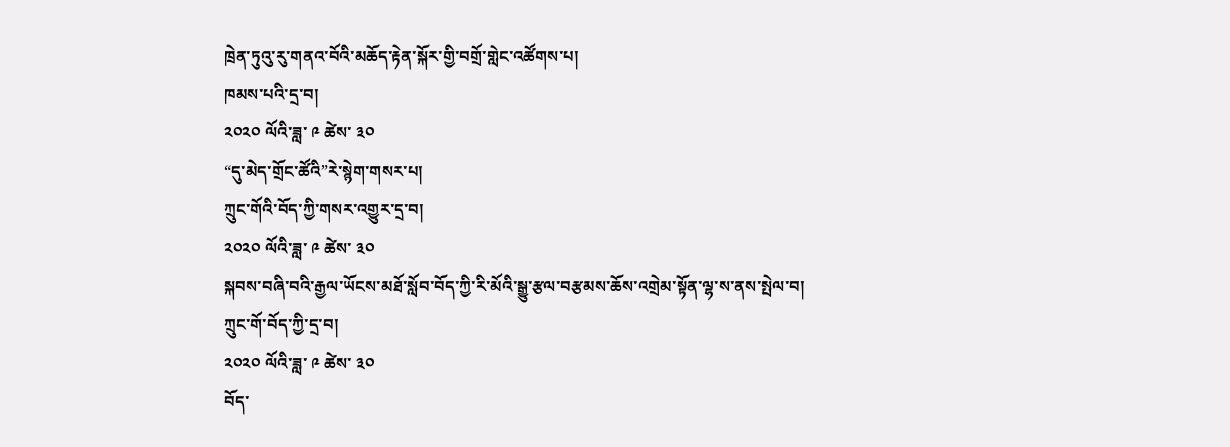ཁྲེན་ཏུའུ་རུ་གནའ་བོའི་མཆོད་རྟེན་སྐོར་གྱི་བགྲོ་གླེང་འཚོགས་པ།
ཁམས་པའི་དྲ་བ།
༢༠༢༠ ལོའི་ཟླ་ ༩ ཚེས་ ༣༠
“དུ་མེད་གྲོང་ཚོའི”རེ་སྙེག་གསར་པ།
ཀྲུང་གོའི་བོད་ཀྱི་གསར་འགྱུར་དྲ་བ།
༢༠༢༠ ལོའི་ཟླ་ ༩ ཚེས་ ༣༠
སྐབས་བཞི་བའི་རྒྱལ་ཡོངས་མཐོ་སློབ་བོད་ཀྱི་རི་མོའི་སྒྱུ་རྩལ་བརྩམས་ཆོས་འགྲེམ་སྟོན་ལྷ་ས་ནས་སྤེལ་བ།
ཀྲུང་གོ་བོད་ཀྱི་དྲ་བ།
༢༠༢༠ ལོའི་ཟླ་ ༩ ཚེས་ ༣༠
བོད་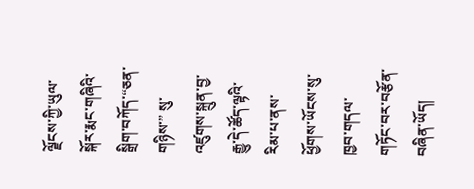ལྗོངས་ཀྱི་ཡུལ་སྐོར་རྨང་གཞིའི་སྒྲིག་བཀོད་“ཅན་གཉིས་” སུ་འཛུགས་སྐྲུན་བྱ་རྒྱུ་དེ་ཚོད་ལྟའི་རིམ་པ་ནས་ཕྱོགས་ཡོངས་སུ་ཁྱབ་གདལ་གཏོང་བར་བརྩོན་བཞིན་ཡོད།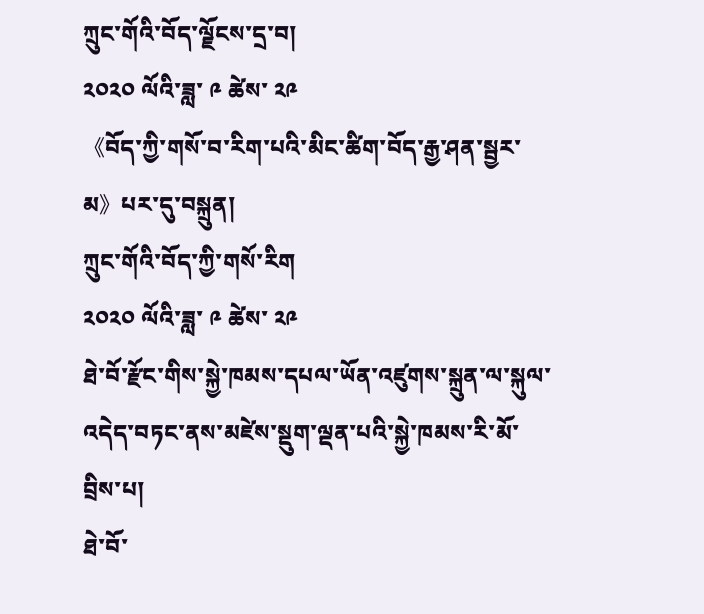ཀྲུང་གོའི་བོད་ལྗོངས་དྲ་བ།
༢༠༢༠ ལོའི་ཟླ་ ༩ ཚེས་ ༢༩
《བོད་ཀྱི་གསོ་བ་རིག་པའི་མིང་ཚིག་བོད་རྒྱ་ཤན་སྦྱར་མ》པར་དུ་བསྐྲུན།
ཀྲུང་གོའི་བོད་ཀྱི་གསོ་རིག
༢༠༢༠ ལོའི་ཟླ་ ༩ ཚེས་ ༢༩
ཐེ་བོ་རྫོང་གིས་སྐྱེ་ཁམས་དཔལ་ཡོན་འཛུགས་སྐྲུན་ལ་སྐུལ་འདེད་བཏང་ནས་མཛེས་སྡུག་ལྡན་པའི་སྐྱེ་ཁམས་རི་མོ་བྲིས་པ།
ཐེ་བོ་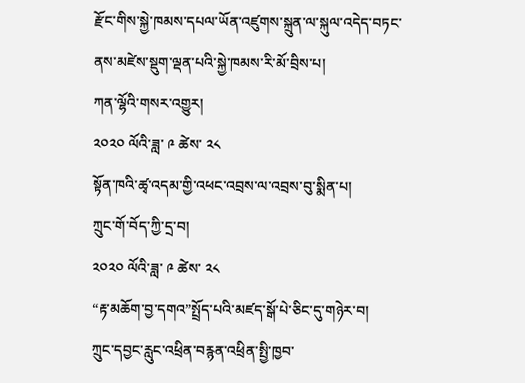རྫོང་གིས་སྐྱེ་ཁམས་དཔལ་ཡོན་འཛུགས་སྐྲུན་ལ་སྐུལ་འདེད་བཏང་ནས་མཛེས་སྡུག་ལྡན་པའི་སྐྱེ་ཁམས་རི་མོ་བྲིས་པ།
ཀན་ལྷོའི་གསར་འགྱུར།
༢༠༢༠ ལོའི་ཟླ་ ༩ ཚེས་ ༢༨
སྟོན་ཁའི་ཚྭ་འདམ་གྱི་འཕང་འབྲས་ལ་འབྲས་བུ་སྨིན་པ།
ཀྲུང་གོ་བོད་ཀྱི་དྲ་བ།
༢༠༢༠ ལོའི་ཟླ་ ༩ ཚེས་ ༢༨
“རྟ་མཆོག་བྱ་དགའ”སྤྲོད་པའི་མཛད་སྒོ་པེ་ཅིང་དུ་གཉེར་བ།
ཀྲུང་དབྱང་རླུང་འཕྲིན་བརྙན་འཕྲིན་སྤྱི་ཁྱབ་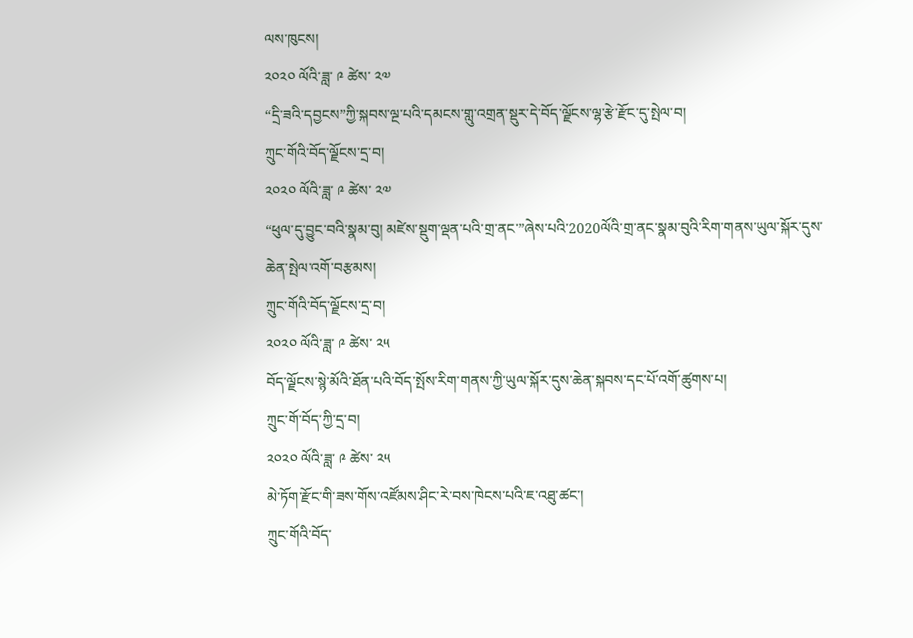ལས་ཁུངས།
༢༠༢༠ ལོའི་ཟླ་ ༩ ཚེས་ ༢༧
“དྲི་ཟའི་དབྱངས”ཀྱི་སྐབས་ལྔ་པའི་དམངས་གླུ་འགྲན་སྡུར་དེ་བོད་ལྗོངས་ལྷ་རྩེ་རྫོང་དུ་སྤེལ་བ།
ཀྲུང་གོའི་བོད་ལྗོངས་དྲ་བ།
༢༠༢༠ ལོའི་ཟླ་ ༩ ཚེས་ ༢༧
“ཕུལ་དུ་བྱུང་བའི་སྣམ་བུ། མཛེས་སྡུག་ལྡན་པའི་གྲ་ནང་”ཞེས་པའི་2020ལོའི་གྲ་ནང་སྣམ་བུའི་རིག་གནས་ཡུལ་སྐོར་དུས་ཆེན་སྤེལ་འགོ་བརྩམས།
ཀྲུང་གོའི་བོད་ལྗོངས་དྲ་བ།
༢༠༢༠ ལོའི་ཟླ་ ༩ ཚེས་ ༢༥
བོད་ལྗོངས་སྙེ་མོའི་ཐོན་པའི་བོད་སྤོས་རིག་གནས་ཀྱི་ཡུལ་སྐོར་དུས་ཆེན་སྐབས་དང་པོ་འགོ་ཚུགས་པ།
ཀྲུང་གོ་བོད་ཀྱི་དྲ་བ།
༢༠༢༠ ལོའི་ཟླ་ ༩ ཚེས་ ༢༥
མེ་ཏོག་རྫོང་གི་ཟས་གོས་འཛོམས་ཤིང་རེ་བས་ཁེངས་པའི་ཇ་འཐུ་ཚང་།
ཀྲུང་གོའི་བོད་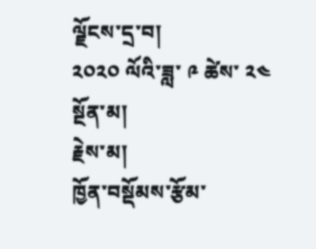ལྗོངས་དྲ་བ།
༢༠༢༠ ལོའི་ཟླ་ ༩ ཚེས་ ༢༤
སྔོན་མ།
རྗེས་མ།
ཁྱོན་བསྡོམས་རྩོམ་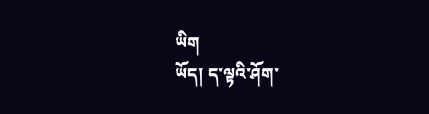ཡིག
ཡོད། ད་ལྟའི་ཤོག་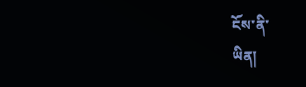ངོས་ནི་
ཡིན།